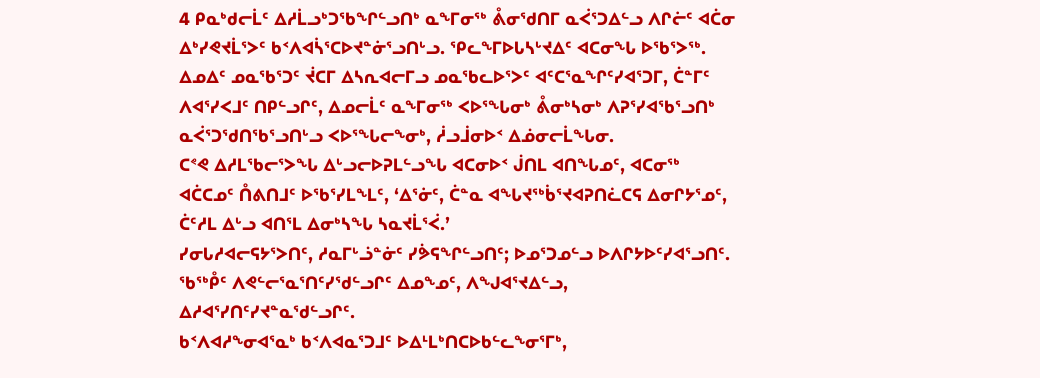4 ᑭᓇᒃᑯᓕᒫᑦ ᐃᓱᒫᓗᒃᑐᖃᖏᓪᓗᑎᒃ ᓇᖕᒥᓂᖅ ᕔᓂᖁᑎᒥ ᓇᐹᕐᑐᐃᓪᓗ ᐱᒋᓖᑦ ᐊᑖᓂ ᐃᒃᓯᕙᔪᒫᕐᐳᑦ ᑲᑉᐱᐊᓵᕐᑕᐅᔪᓐᓃᕐᓗᑎᒡᓗ. ᕿᓚᖕᒥᐅᒐᓴᒡᔪᐃᑦ ᐊᑕᓂᖓ ᐅᖃᕐᐳᖅ.
ᐃᓄᐃᑦ ᓄᓇᖃᕐᑐᑦ ᔫᑕᒥ ᐃᓴᕆᐊᓕᒥᓗ ᓄᓇᖃᓚᐅᕐᐳᑦ ᐊᑦᑕᕐᓇᖏᑦᓯᐊᕐᑐᒥ, ᑖᓐᒥᑦ ᐱᐊᕐᓯᐸᒧᑦ ᑎᑭᓪᓗᒋᑦ, ᐃᓄᓕᒫᑦ ᓇᖕᒥᓂᖅ ᐸᐅᕐᖓᓂᒃ ᕔᓂᒃᓴᓂᒃ ᐱᕈᕐᓯᐊᖃᕐᓗᑎᒃ ᓇᐹᕐᑐᖁᑎᖃᕐᓗᑎᒡᓗ ᐸᐅᕐᖓᓕᖕᓂᒃ, ᓲᓗᒨᓂᐅᑉ ᐃᓅᓂᓕᒫᖓᓂ.
ᑕᕝᕙ ᐃᓱᒪᖃᓕᕐᐳᖓ ᐃᒡᓗᓕᐅᕈᒪᓪᓗᖓ ᐊᑕᓂᐅᑉ ᒎᑎᒪ ᐊᑎᖓᓄᑦ, ᐊᑕᓂᖅ ᐊᑖᑕᓄᑦ ᑍᕕᑎᒧᑦ ᐅᖃᕐᓯᒪᖕᒪᑦ, ‘ᐃᕐᓃᑦ, ᑖᓐᓇ ᐊᖓᔪᖅᑳᕐᔪᐊᕈᑎᓛᑕᕋ ᐃᓂᒋᔭᕐᓄᑦ, ᑖᑦᓱᒪ ᐃᒡᓗ ᐊᑎᕐᒪ ᐃᓂᒃᓴᖓ ᓴᓇᔪᒫᕐᐹ.’
ᓯᓂᒐᓱᐊᓕᕋᔭᕐᐳᑎᑦ, ᓱᓇᒥᒡᓘᓐᓃᑦ ᓯᕘᕋᖏᓪᓗᑎᑦ; ᐅᓄᕐᑐᓄᓪᓗ ᐅᐱᒋᔭᐅᑦᓯᐊᕐᓗᑎᑦ.
ᖃᖅᑬᑦ ᐱᕙᓪᓕᕐᓇᕐᑎᑦᓯᖁᓪᓗᒋᑦ ᐃᓄᖕᓄᑦ, ᐱᖑᐊᕐᔪᐃᓪᓗ, ᐃᓱᐊᕐᓯᑎᑦᓯᔪᓐᓇᖁᓪᓗᒋᑦ.
ᑲᑉᐱᐊᓱᖕᓂᐊᕐᓇᒃ ᑲᑉᐱᐊᓇᕐᑐᒧᑦ ᐅᐃᒻᒪᒃᑎᑕᐅᑲᓪᓚᖕᓂᕐᒥᒃ,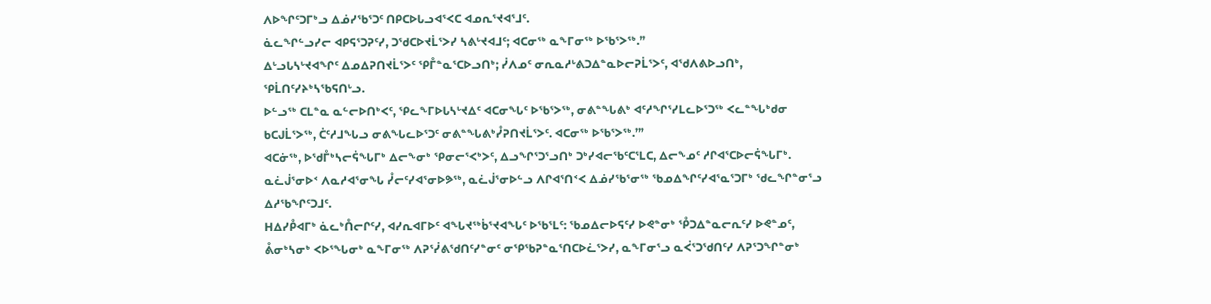ᐱᐅᖏᑦᑐᒥᒃᓗ ᐃᓅᓯᖃᕐᑐᑦ ᑎᑭᑕᐅᒐᓗᐊᕐᐸᑕ ᐊᓄᕆᕐᔪᐊᕐᒧᑦ.
ᓈᓚᖏᓪᓗᓯᓕ ᐊᑭᕋᕐᑐᕈᑦᓯ, ᑐᖁᑕᐅᔪᒫᕐᐳᓯ ᓴᕕᒡᔪᐊᒧᑦ; ᐊᑕᓂᖅ ᓇᖕᒥᓂᖅ ᐅᖃᕐᐳᖅ.”
ᐃᒡᓗᒐᓴᒡᔪᐊᖏᑦ ᐃᓄᐃᕈᑎᔪᒫᕐᐳᑦ ᕿᒤᓐᓇᕐᑕᐅᓗᑎᒃ; ᓰᐱᓄᑦ ᓂᕆᓇᓱᒡᕕᑐᐃᓐᓇᐅᓕᕈᒫᕐᐳᑦ, ᐊᖁᐱᕕᐅᓗᑎᒃ, ᕿᒫᑎᑦᓯᔨᒃᓴᖃᕋᑎᒡᓗ.
ᐅᓪᓗᖅ ᑕᒪᓐᓇ ᓇᓪᓕᐅᑎᒃᐸᑦ, ᕿᓚᖕᒥᐅᒐᓴᒡᔪᐃᑦ ᐊᑕᓂᖓᑦ ᐅᖃᕐᐳᖅ, ᓂᕕᓐᖓᕕᒃ ᐊᑦᓱᖏᕐᓯᒪᓚᐅᕐᑐᖅ ᐸᓚᓐᖓᒃᑯᓂ ᑲᑕᒍᒫᕐᐳᖅ, ᑖᑦᓱᒧᖓᓗ ᓂᕕᖓᓚᐅᕐᑐᑦ ᓂᕕᓐᖓᕕᒃᓮᕈᑎᔪᒫᕐᐳᑦ. ᐊᑕᓂᖅ ᐅᖃᕐᐳᖅ.’”
ᐊᑕᓃᖅ, ᐅᖁᒤᒃᓴᓕᕌᖓᒥᒃ ᐃᓕᖕᓂᒃ ᕿᓂᓕᕐᐸᒃᐳᑦ, ᐃᓗᖏᕐᑐᕐᓗᑎᒃ ᑐᒃᓯᐊᓕᖃᑦᑕᕐᒪᑕ, ᐃᓕᖕᓄᑦ ᓱᒋᐊᕐᑕᐅᓕᕌᖓᒥᒃ.
ᓇᓛᒎᕐᓂᐅᑉ ᐱᓇᓱᐊᕐᓂᖓ ᓮᓕᑦᓯᐊᕐᓂᐅᕗᖅ, ᓇᓛᒎᕐᓂᐅᓪᓗ ᐱᒋᐊᕐᑎᑉᐸ ᐃᓅᓯᖃᕐᓂᖅ ᖃᓄᐃᖏᑦᓯᐊᕐᓇᕐᑐᒥᒃ ᖁᓚᖏᓐᓂᕐᓗ ᐃᓱᖃᖏᑦᑐᒧᑦ.
ᕼᐃᓯᑬᐊᒥᒃ ᓈᓚᒃᑍᓕᒋᑦᓯ, ᐊᓯᕆᐊᒥᐅᑦ ᐊᖓᔪᖅᑳᕐᔪᐊᖓᑦ ᐅᖃᕐᒪᑦ: ᖃᓄᐃᓕᐅᕋᑦᓯ ᐅᕙᓐᓂᒃ ᕾᑐᐃᓐᓇᓕᕆᑦᓯ ᐅᕙᓐᓄᑦ, ᕔᓂᒃᓴᓂᒃ ᐸᐅᕐᖓᓂᒃ ᓇᖕᒥᓂᖅ ᐱᕈᕐᓰᕕᖁᑎᑦᓯᓐᓂᑦ ᓂᕿᖃᕈᓐᓇᕐᑎᑕᐅᓛᕐᐳᓯ, ᓇᖕᒥᓂᕐᓗ ᓇᐹᕐᑐᖁᑎᑦᓯ ᐱᕈᕐᑐᖏᓐᓂᒃ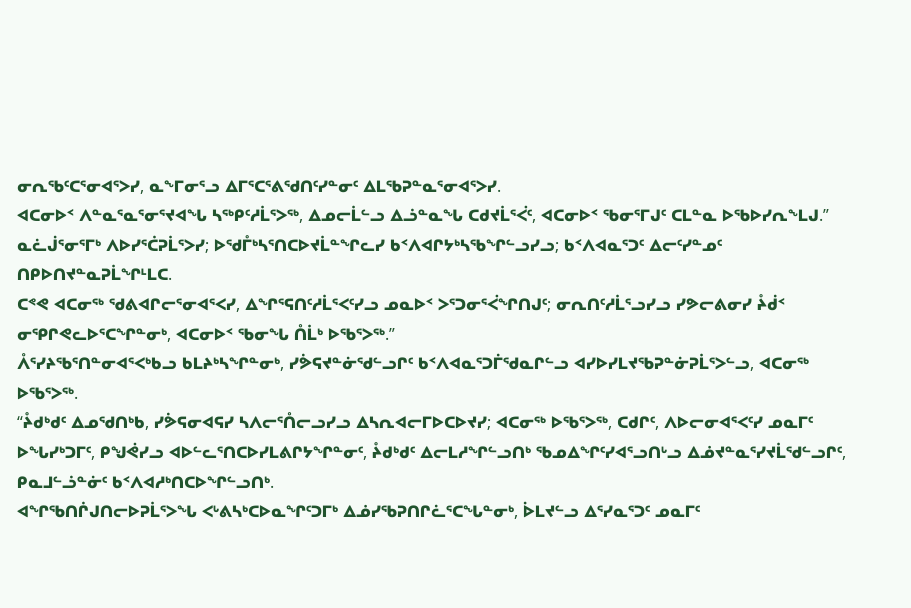ᓂᕆᖃᑦᑕᕐᓂᐊᕐᐳᓯ, ᓇᖕᒥᓂᕐᓗ ᐃᒥᕐᑕᕐᕕᖁᑎᑦᓯᓐᓂᑦ ᐃᒪᖃᕈᓐᓇᕐᓂᐊᕐᐳᓯ.
ᐊᑕᓂᐅᑉ ᐱᓐᓇᕐᓇᕐᓂᕐᔪᐊᖓ ᓴᖅᑭᑦᓱᒫᕐᐳᖅ, ᐃᓄᓕᒫᓪᓗ ᐃᓘᓐᓇᖓ ᑕᑯᔪᒫᕐᐹᑦ, ᐊᑕᓂᐅᑉ ᖃᓂᕐᒥᒍᑦ ᑕᒪᓐᓇ ᐅᖃᐅᓯᕆᖕᒪᒍ.”
ᓇᓛᒎᕐᓂᕐᒥᒃ ᐱᐅᓯᕐᑖᕈᒫᕐᐳᓯ; ᐅᖁᒤᒃᓴᕐᑎᑕᐅᔪᒫᓐᖏᓚᓯ ᑲᑉᐱᐊᒋᔭᒃᓴᖃᖏᓪᓗᓯᓗ; ᑲᑉᐱᐊᓇᕐᑐᑦ ᐃᓕᑦᓯᓐᓄᑦ ᑎᑭᐅᑎᔪᓐᓇᕈᒫᖏᒻᒪᑕ.
ᑕᕝᕙ ᐊᑕᓂᖅ ᖁᕕᐊᒋᓕᕐᓂᐊᕐᐸᓯ, ᐃᖏᕐᕋᑎᑦᓱᒫᕐᐸᑦᓯᓗ ᓄᓇᐅᑉ ᐳᕐᑐᓂᕐᐹᖏᑎᒍᑦ; ᓂᕆᑎᑦᓱᒫᕐᓗᓯᓗ ᓯᕗᓕᕕᓂᓯ ᔧᑰᑉ ᓂᕿᒋᕙᓚᐅᕐᑕᖏᓐᓂᒃ, ᐊᑕᓂᐅᑉ ᖃᓂᖓ ᑍᒫᒃ ᐅᖃᕐᐳᖅ.”
ᐰᕐᓯᔨᖃᕐᑎᓐᓂᐊᕐᐸᒃᑲᓗ ᑲᒪᔨᒃᓴᖏᓐᓂᒃ, ᓯᕘᕋᔪᓐᓃᖁᓪᓗᒋᑦ ᑲᑉᐱᐊᓇᕐᑐᒦᖁᓇᒋᓪᓗ ᐊᓯᐅᓯᒪᔪᖃᕈᓐᓃᕈᒫᕐᐳᓪᓗ, ᐊᑕᓂᖅ ᐅᖃᕐᐳᖅ.
“ᔧᑯᒃᑯᑦ ᐃᓄᖁᑎᒃᑲ, ᓯᕘᕋᓂᐊᕋᓯ ᓴᐱᓕᕐᑍᓕᓗᓯᓗ ᐃᓴᕆᐊᓕᒥᐅᑕᐅᔪᓯ; ᐊᑕᓂᖅ ᐅᖃᕐᐳᖅ, ᑕᑯᒋᑦ, ᐱᐅᓕᓂᐊᕐᐸᑦᓯ ᓄᓇᒥᑦ ᐅᖓᓯᒃᑐᒥᑦ, ᑭᖑᕚᓯᓗ ᐊᐅᓪᓚᕐᑎᑕᐅᓯᒪᕕᒋᔭᖏᓐᓂᑦ, ᔧᑯᒃᑯᑦ ᐃᓕᒪᓱᖏᓪᓗᑎᒃ ᖃᓄᐃᖏᑦᓯᐊᕐᓗᑎᒡᓗ ᐃᓅᔪᓐᓇᕐᓯᔪᒫᖁᓪᓗᒋᑦ, ᑭᓇᒧᓪᓘᓐᓃᑦ ᑲᑉᐱᐊᓱᒃᑎᑕᐅᖏᓪᓗᑎᒃ.
ᐊᖏᖃᑎᒌᒍᑎᓕᐅᕈᒫᕐᐳᖓ ᐸᒡᕕᓴᒃᑕᐅᓇᖏᑦᑐᒥᒃ ᐃᓅᓯᖃᕈᑎᒋᓛᕐᑕᖓᓐᓂᒃ, ᐆᒪᔪᓪᓗ ᐃᕐᓯᓇᕐᑐᑦ ᓄᓇᒥᑦ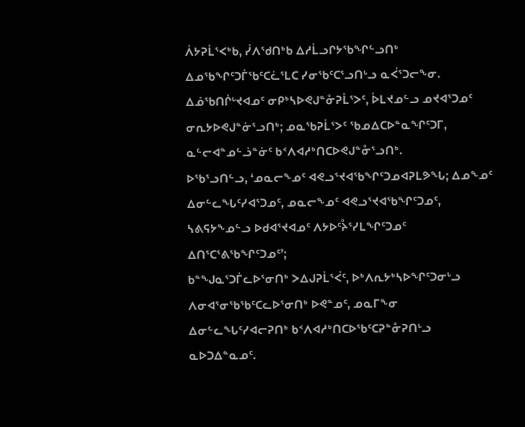ᐲᔭᕈᒫᕐᐸᒃᑲ, ᓰᐱᖁᑎᒃᑲ ᐃᓱᒫᓗᒋᔭᖃᖏᓪᓗᑎᒃ ᐃᓄᖃᖏᑦᑐᒦᖃᑦᑕᓛᕐᒪᑕ ᓯᓂᖃᑦᑕᕐᓗᑎᒡᓗ ᓇᐹᕐᑐᓕᖕᓂ.
ᐃᓅᖃᑎᒌᒡᔪᐊᓄᑦ ᓂᑭᒃᓴᐅᕙᒍᓐᓁᕈᒫᕐᐳᑦ, ᐆᒪᔪᓄᓪᓗ ᓄᔪᐊᕐᑐᓄᑦ ᓂᕆᔭᐅᕙᒍᓐᓃᕐᓗᑎᒃ; ᓄᓇᖃᕈᒫᕐᐳᑦ ᖃᓄᐃᑕᐅᓐᓇᖏᑦᑐᒥ, ᓇᓪᓕᐊᓐᓄᓪᓘᓐᓃᑦ ᑲᑉᐱᐊᓱᒃᑎᑕᐅᕙᒍᓐᓁᕐᓗᑎᒃ.
ᐅᖃᕐᓗᑎᓪᓗ, ‘ᓄᓇᓕᖕᓄᑦ ᐊᕙᓗᕐᔪᐊᖃᖏᑦᑐᓄᐊᕈᒪᕗᖓ; ᐃᓄᖕᓄᑦ ᐃᓂᓪᓚᖓᑦᓯᐊᕐᑐᓄᑦ, ᓄᓇᓕᖕᓄᑦ ᐊᕙᓗᕐᔪᐊᖃᖏᑦᑐᓄᑦ, ᓴᕕᕋᔭᖕᓄᓪᓗ ᐅᑯᐊᕐᔪᐊᓄᑦ ᐱᔭᐅᑦᔧᕐᓯᒪᖏᑦᑐᓄᑦ ᐃᑎᕐᑕᕐᕕᖃᖏᑦᑐᓄᑦ’;
ᑲᓐᖑᓇᕐᑐᒦᓚᐅᕐᓂᑎᒃ ᐳᐃᒍᕈᒫᕐᐹᑦ, ᐅᒃᐱᕆᔭᒃᓴᐅᖏᑦᑐᓂᒡᓗ ᐱᓂᐊᕐᓂᖃᖃᑦᑕᓚᐅᕐᓂᑎᒃ ᐅᕙᓐᓄᑦ, ᓄᓇᒥᖕᓂ ᐃᓂᓪᓚᖓᑦᓯᐊᓕᕈᑎᒃ ᑲᑉᐱᐊᓱᒃᑎᑕᐅᖃᑦᑕᕈᓐᓁᕈᑎᒡᓗ ᓇᐅᑐᐃᓐᓇᓄᑦ.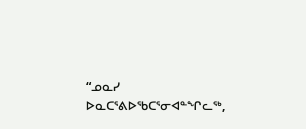“ᓄᓇᓯ ᐅᓇᑕᕐᕕᐅᖃᑕᕐᓂᐊᓐᖏᓚᖅ,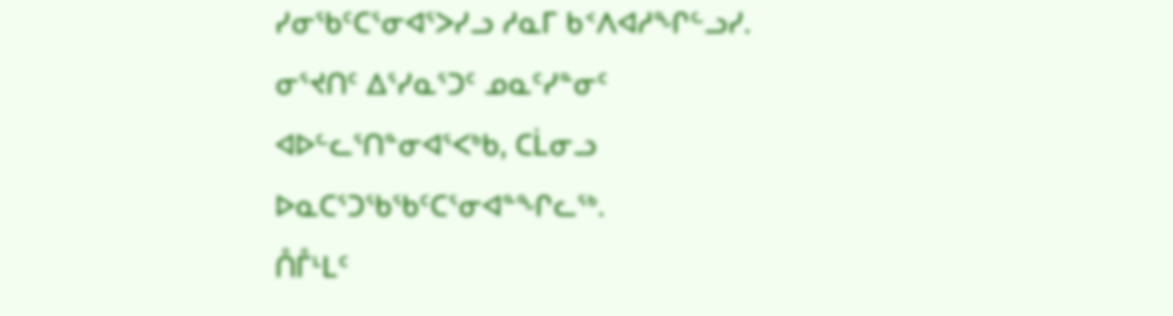ᓯᓂᖃᑦᑕᕐᓂᐊᕐᐳᓯᓗ ᓱᓇᒥ ᑲᑉᐱᐊᓱᖏᓪᓗᓯ. ᓂᕐᔪᑎᑦ ᐃᕐᓯᓇᕐᑐᑦ ᓄᓇᑦᓯᓐᓂᑦ ᐊᐅᓪᓚᕐᑎᓐᓂᐊᕐᐸᒃᑲ, ᑕᒫᓂᓗ ᐅᓇᑕᕐᑐᖃᖃᑦᑕᕐᓂᐊᓐᖏᓚᖅ.
ᑍᒤᒻᒪᑦ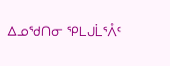ᐃᓄᖁᑎᓂ ᕿᒪᒍᒫᕐᐰᑦ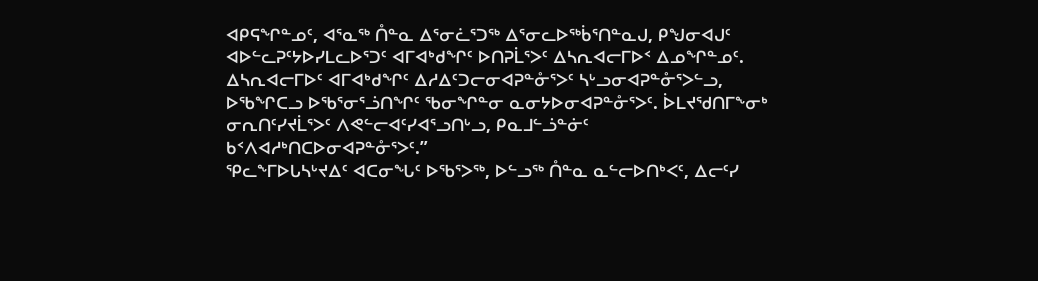ᐊᑭᕋᖏᓐᓄᑦ, ᐊᕐᓇᖅ ᑍᓐᓇ ᐃᕐᓂᓛᕐᑐᖅ ᐃᕐᓂᓚᐅᖅᑳᕐᑎᓐᓇᒍ, ᑭᖑᓂᐊᒍᑦ ᐊᐅᓪᓚᕈᑦᔭᐅᓯᒪᓚᐅᕐᑐᑦ ᐊᒥᐊᒃᑯᖏᑦ ᐅᑎᕈᒫᕐᐳᑦ ᐃᓴᕆᐊᓕᒥᐅᑉ ᐃᓄᖏᓐᓄᑦ.
ᐃᓴᕆᐊᓕᒥᐅᑦ ᐊᒥᐊᒃᑯᖏᑦ ᐃᓱᐃᑦᑐᓕᓂᐊᕈᓐᓁᕐᐳᑦ ᓴᒡᓗᓂᐊᕈᓐᓁᕐᐳᓪᓗ, ᐅᖃᖏᑕᓗ ᐅᖃᕐᓂᕐᓘᑎᖏᑦ ᖃᓂᖏᓐᓂ ᓇᓂᔭᐅᓂᐊᕈᓐᓁᕐᐳᑦ. ᐆᒪᔪᖁᑎᒥᖕᓂᒃ ᓂᕆᑎᑦᓯᔪᒫᕐᐳᑦ ᐱᕙᓪᓕᐊᑦᓯᐊᕐᓗᑎᒡᓗ, ᑭᓇᒧᓪᓘᓐᓃᑦ ᑲᑉᐱᐊᓱᒃᑎᑕᐅᓂᐊᕈᓐᓁᕐᐳᑦ.”
ᕿᓚᖕᒥᐅᒐᓴᒡᔪᐃᑦ ᐊᑕᓂᖓᑦ ᐅᖃᕐᐳᖅ, ᐅᓪᓗᖅ ᑍᓐᓇ ᓇᓪᓕᐅᑎᒃᐸᑦ, ᐃᓕᑦᓯ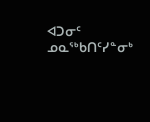ᐊᑐᓂᑦ ᓄᓇᖅᑲᑎᑦᓯᓐᓂᒃ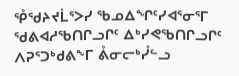ᕾᖁᔨᔪᒫᕐᐳᓯ ᖃᓄᐃᖏᑦᓯᐊᕐᓂᕐᒥ ᖁᕕᐊᓱᖃᑎᒋᓗᒋᑦ ᐃᒃᓯᕙᖃᑎᒋᓗᒋᑦ ᐱᕈᕐᑐᒃᑯᕕᖕᒥ ᕔᓂᓕᒃᓮᓪᓗ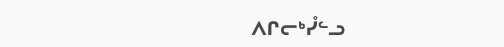ᐱᒋᓕᒃᓮᓪᓗ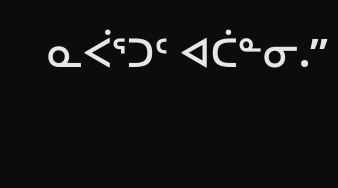ᓇᐹᕐᑐᑦ ᐊᑖᓐᓂ.”